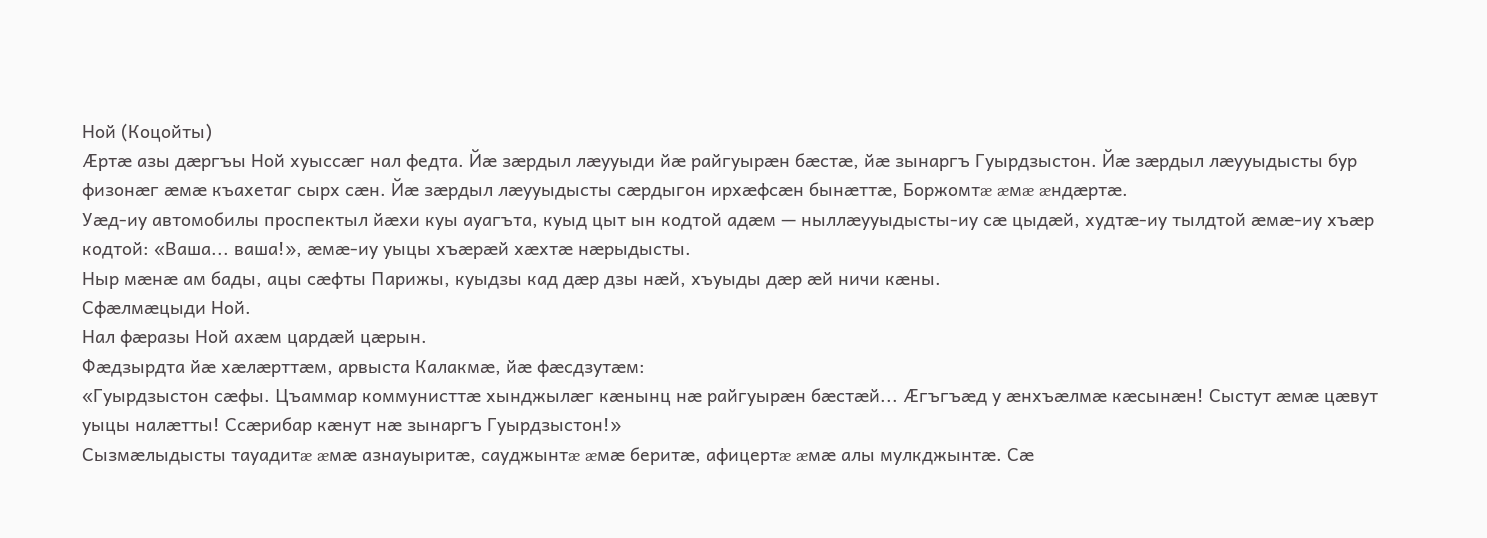Ной (Коцойты)
Æртæ азы дæргъы Ной хуыссæг нал федта. Йæ зæрдыл лæууыди йæ райгуырæн бæстæ, йæ зынаргъ Гуырдзыстон. Йæ зæрдыл лæууыдысты бур физонæг æмæ къахетаг сырх сæн. Йæ зæрдыл лæууыдысты сæрдыгон ирхæфсæн бынæттæ, Боржомтæ æмæ æндæртæ.
Уæд-иу автомобилы проспектыл йæхи куы ауагъта, куыд цыт ын кодтой адæм — ныллæууыдысты-иу сæ цыдæй, худтæ-иу тылдтой æмæ-иу хъæр кодтой: «Ваша... ваша!», æмæ-иу уыцы хъæрæй хæхтæ нæрыдысты.
Ныр мæнæ ам бады, ацы сæфты Парижы, куыдзы кад дæр дзы нæй, хъуыды дæр æй ничи кæны.
Сфæлмæцыди Ной.
Нал фæразы Ной ахæм цардæй цæрын.
Фæдзырдта йæ хæлæрттæм, арвыста Калакмæ, йæ фæсдзутæм:
«Гуырдзыстон сæфы. Цъаммар коммунисттæ хынджылæг кæнынц нæ райгуырæн бæстæй... Æгъгъæд у æнхъæлмæ кæсынæн! Сыстут æмæ цæвут уыцы налæтты! Ссæрибар кæнут нæ зынаргъ Гуырдзыстон!»
Сызмæлыдысты тауадитæ æмæ азнауыритæ, сауджынтæ æмæ беритæ, афицертæ æмæ алы мулкджынтæ. Сæ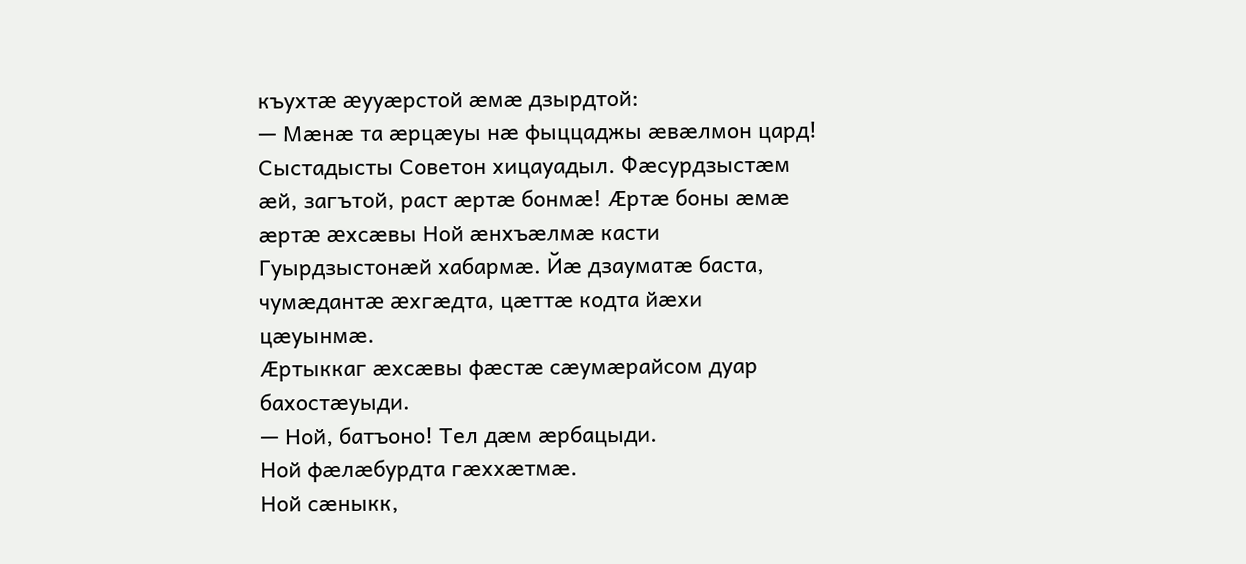къухтæ æууæрстой æмæ дзырдтой:
— Мæнæ та æрцæуы нæ фыццаджы æвæлмон цард! Сыстадысты Советон хицауадыл. Фæсурдзыстæм æй, загътой, раст æртæ бонмæ! Æртæ боны æмæ æртæ æхсæвы Ной æнхъæлмæ касти Гуырдзыстонæй хабармæ. Йæ дзауматæ баста, чумæдантæ æхгæдта, цæттæ кодта йæхи цæуынмæ.
Æртыккаг æхсæвы фæстæ сæумæрайсом дуар бахостæуыди.
— Ной, батъоно! Тел дæм æрбацыди.
Ной фæлæбурдта гæххæтмæ.
Ной сæныкк,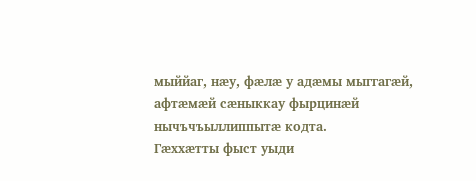мыййаг, нæу, фæлæ у адæмы мыггагæй, афтæмæй сæныккау фырцинæй нычъчъыллиппытæ кодта.
Гæххæтты фыст уыди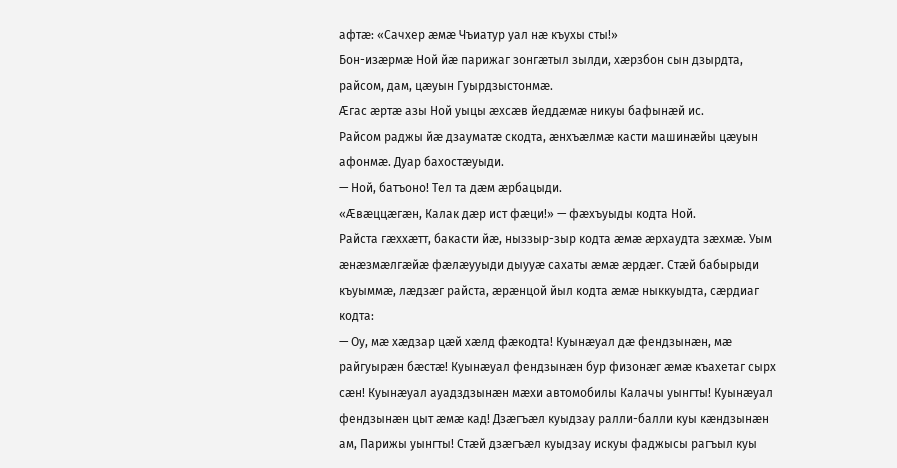афтæ: «Сачхер æмæ Чъиатур уал нæ къухы сты!»
Бон-изæрмæ Ной йæ парижаг зонгæтыл зылди, хæрзбон сын дзырдта, райсом, дам, цæуын Гуырдзыстонмæ.
Æгас æртæ азы Ной уыцы æхсæв йеддæмæ никуы бафынæй ис.
Райсом раджы йæ дзауматæ скодта, æнхъæлмæ касти машинæйы цæуын афонмæ. Дуар бахостæуыди.
— Ной, батъоно! Тел та дæм æрбацыди.
«Æвæццæгæн, Калак дæр ист фæци!» — фæхъуыды кодта Ной.
Райста гæххæтт, бакасти йæ, ныззыр-зыр кодта æмæ æрхаудта зæхмæ. Уым æнæзмæлгæйæ фæлæууыди дыууæ сахаты æмæ æрдæг. Стæй бабырыди къуыммæ, лæдзæг райста, æрæнцой йыл кодта æмæ ныккуыдта, сæрдиаг кодта:
— Оу, мæ хæдзар цæй хæлд фæкодта! Куынæуал дæ фендзынæн, мæ райгуырæн бæстæ! Куынæуал фендзынæн бур физонæг æмæ къахетаг сырх сæн! Куынæуал ауадздзынæн мæхи автомобилы Калачы уынгты! Куынæуал фендзынæн цыт æмæ кад! Дзæгъæл куыдзау ралли-балли куы кæндзынæн ам, Парижы уынгты! Стæй дзæгъæл куыдзау искуы фаджысы рагъыл куы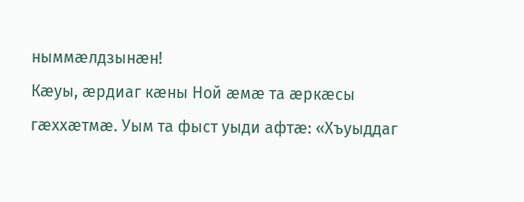ныммæлдзынæн!
Кæуы, æрдиаг кæны Ной æмæ та æркæсы гæххæтмæ. Уым та фыст уыди афтæ: «Хъуыддаг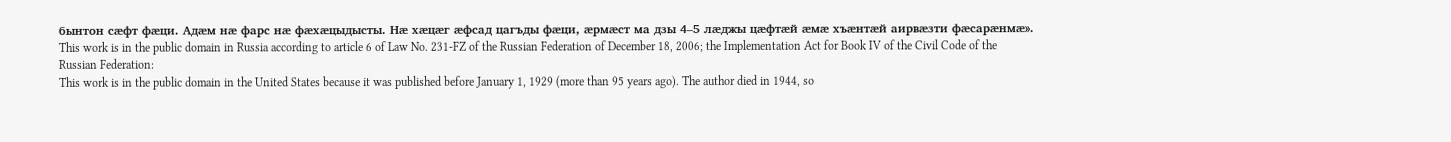бынтон сæфт фæци. Адæм нæ фарс нæ фæхæцыдысты. Нæ хæцæг æфсад цагъды фæци, æрмæст ма дзы 4–5 лæджы цæфтæй æмæ хъæнтæй аирвæзти фæсарæнмæ».
This work is in the public domain in Russia according to article 6 of Law No. 231-FZ of the Russian Federation of December 18, 2006; the Implementation Act for Book IV of the Civil Code of the Russian Federation:
This work is in the public domain in the United States because it was published before January 1, 1929 (more than 95 years ago). The author died in 1944, so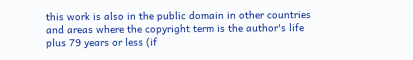this work is also in the public domain in other countries and areas where the copyright term is the author's life plus 79 years or less (if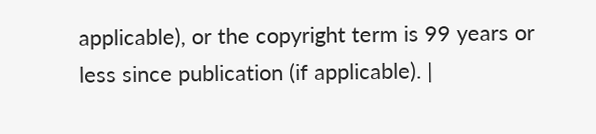applicable), or the copyright term is 99 years or less since publication (if applicable). |